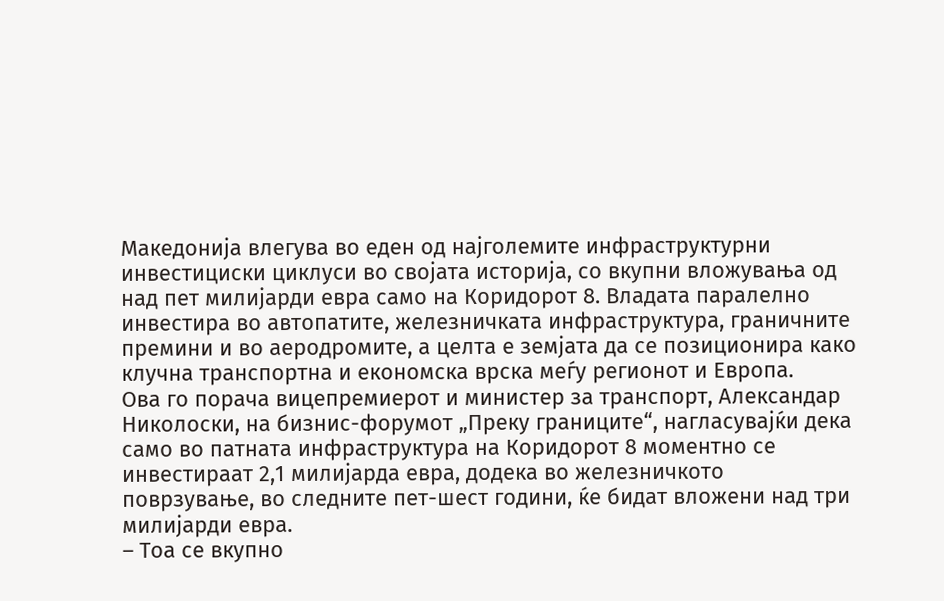Македонија влегува во еден од најголемите инфраструктурни инвестициски циклуси во својата историја, со вкупни вложувања од над пет милијарди евра само на Коридорот 8. Владата паралелно инвестира во автопатите, железничката инфраструктура, граничните премини и во аеродромите, а целта е земјата да се позиционира како клучна транспортна и економска врска меѓу регионот и Европа.
Ова го порача вицепремиерот и министер за транспорт, Александар Николоски, на бизнис-форумот „Преку границите“, нагласувајќи дека само во патната инфраструктура на Коридорот 8 моментно се инвестираат 2,1 милијарда евра, додека во железничкото поврзување, во следните пет-шест години, ќе бидат вложени над три милијарди евра.
– Тоа се вкупно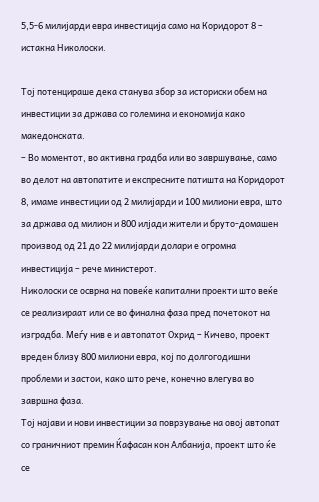5,5-6 милијарди евра инвестиција само на Коридорот 8 – истакна Николоски.

Тој потенцираше дека станува збор за историски обем на инвестиции за држава со големина и економија како македонската.
– Во моментот, во активна градба или во завршување, само во делот на автопатите и експресните патишта на Коридорот 8, имаме инвестиции од 2 милијарди и 100 милиони евра, што за држава од милион и 800 илјади жители и бруто-домашен производ од 21 до 22 милијарди долари е огромна инвестиција – рече министерот.
Николоски се осврна на повеќе капитални проекти што веќе се реализираат или се во финална фаза пред почетокот на изградба. Меѓу нив е и автопатот Охрид – Кичево, проект вреден близу 800 милиони евра, кој по долгогодишни проблеми и застои, како што рече, конечно влегува во завршна фаза.
Тој најави и нови инвестиции за поврзување на овој автопат со граничниот премин Ќафасан кон Албанија, проект што ќе се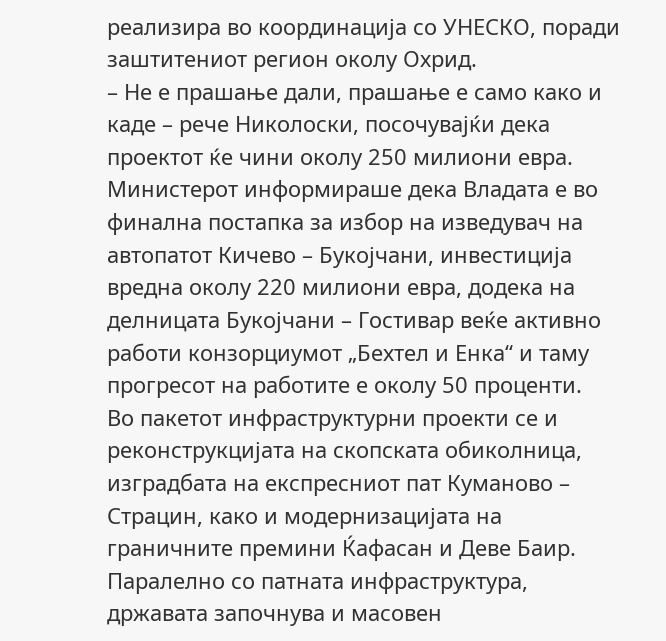реализира во координација со УНЕСКО, поради заштитениот регион околу Охрид.
– Не е прашање дали, прашање е само како и каде – рече Николоски, посочувајќи дека проектот ќе чини околу 250 милиони евра.
Министерот информираше дека Владата е во финална постапка за избор на изведувач на автопатот Кичево – Букојчани, инвестиција вредна околу 220 милиони евра, додека на делницата Букојчани – Гостивар веќе активно работи конзорциумот „Бехтел и Енка“ и таму прогресот на работите е околу 50 проценти.
Во пакетот инфраструктурни проекти се и реконструкцијата на скопската обиколница, изградбата на експресниот пат Куманово – Страцин, како и модернизацијата на граничните премини Ќафасан и Деве Баир.
Паралелно со патната инфраструктура, државата започнува и масовен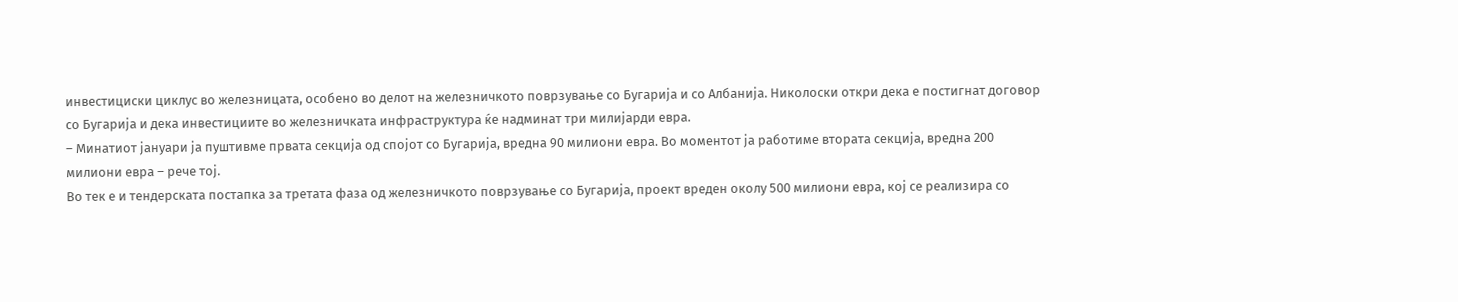инвестициски циклус во железницата, особено во делот на железничкото поврзување со Бугарија и со Албанија. Николоски откри дека е постигнат договор со Бугарија и дека инвестициите во железничката инфраструктура ќе надминат три милијарди евра.
– Минатиот јануари ја пуштивме првата секција од спојот со Бугарија, вредна 90 милиони евра. Во моментот ја работиме втората секција, вредна 200 милиони евра – рече тој.
Во тек е и тендерската постапка за третата фаза од железничкото поврзување со Бугарија, проект вреден околу 500 милиони евра, кој се реализира со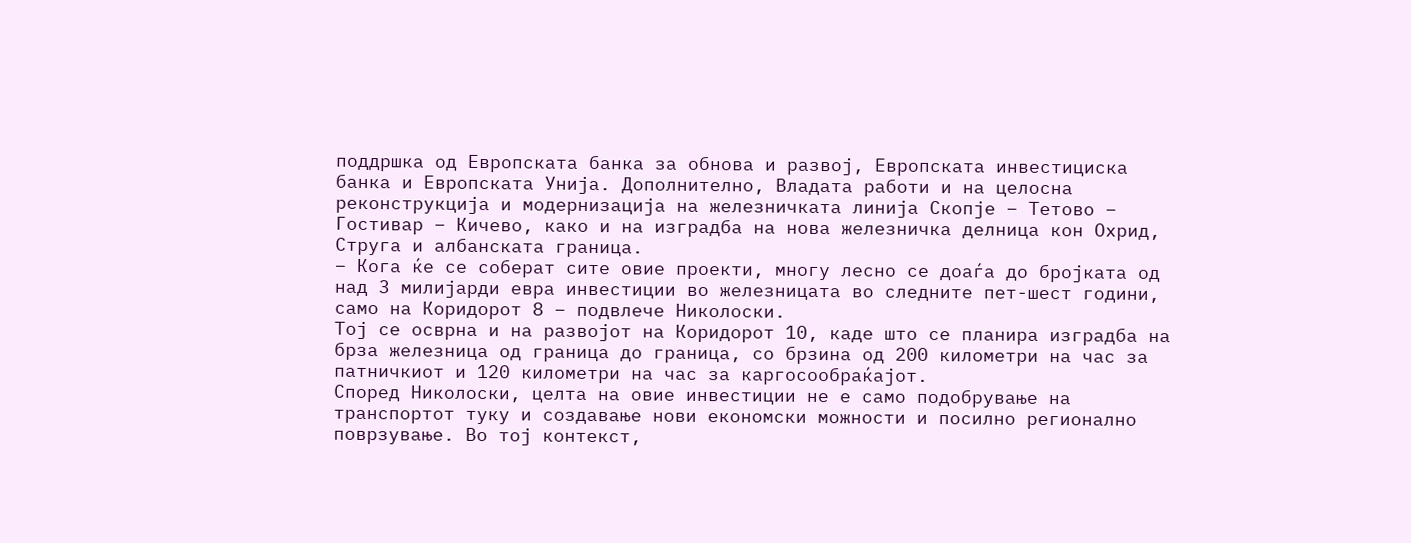поддршка од Европската банка за обнова и развој, Европската инвестициска банка и Европската Унија. Дополнително, Владата работи и на целосна реконструкција и модернизација на железничката линија Скопје – Тетово – Гостивар – Кичево, како и на изградба на нова железничка делница кон Охрид, Струга и албанската граница.
– Кога ќе се соберат сите овие проекти, многу лесно се доаѓа до бројката од над 3 милијарди евра инвестиции во железницата во следните пет-шест години, само на Коридорот 8 – подвлече Николоски.
Тој се осврна и на развојот на Коридорот 10, каде што се планира изградба на брза железница од граница до граница, со брзина од 200 километри на час за патничкиот и 120 километри на час за каргосообраќајот.
Според Николоски, целта на овие инвестиции не е само подобрување на транспортот туку и создавање нови економски можности и посилно регионално поврзување. Во тој контекст,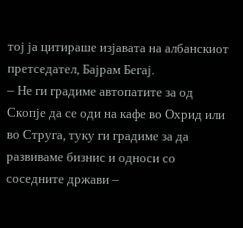тој ја цитираше изјавата на албанскиот претседател, Бајрам Бегај.
– Не ги градиме автопатите за од Скопје да се оди на кафе во Охрид или во Струга, туку ги градиме за да развиваме бизнис и односи со соседните држави –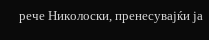рече Николоски, пренесувајќи ја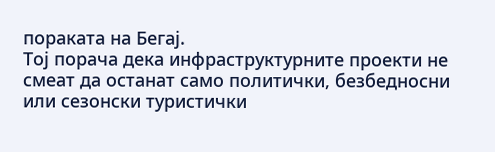пораката на Бегај.
Тој порача дека инфраструктурните проекти не смеат да останат само политички, безбедносни или сезонски туристички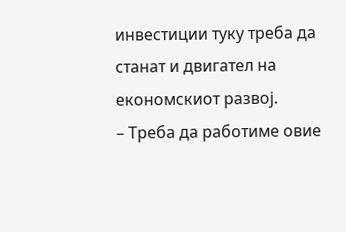инвестиции туку треба да станат и двигател на економскиот развој.
– Треба да работиме овие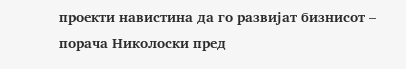проекти навистина да го развијат бизнисот – порача Николоски пред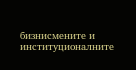бизнисмените и институционалните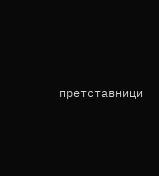претставници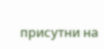присутни на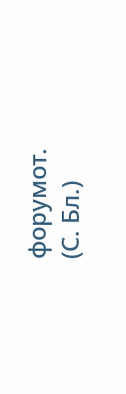форумот.
(С. Бл.)